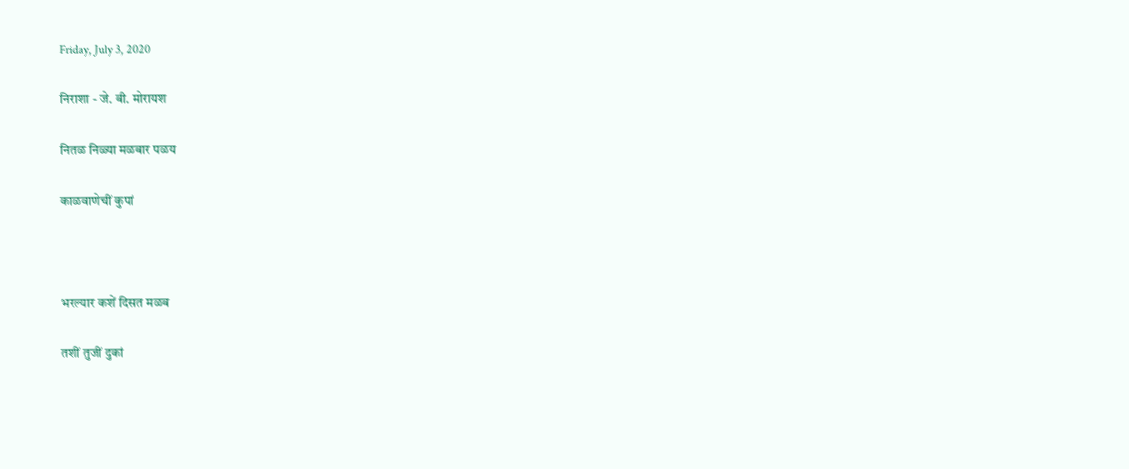Friday, July 3, 2020

निराशा - जे. बी. मोरायश

नितळ निळ्या मळबार पळय

काळवाणेचीं कुपां



भरल्यार कशें दिसत मळब

तशीं तुजीं दुकां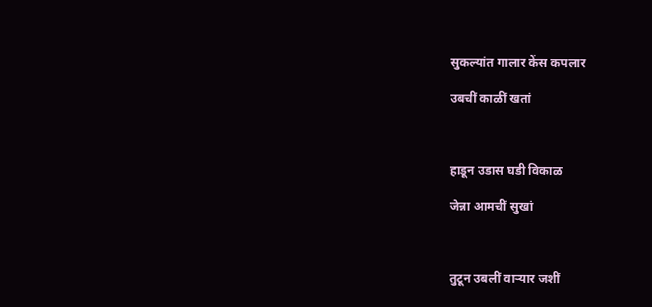सुकल्यांत गालार केंस कपलार

उबचीं काळीं खतां



हाडून उडास घडी विकाळ

जेन्ना आमचीं सुखां



तुटून उबलीं वार्‍यार जशीं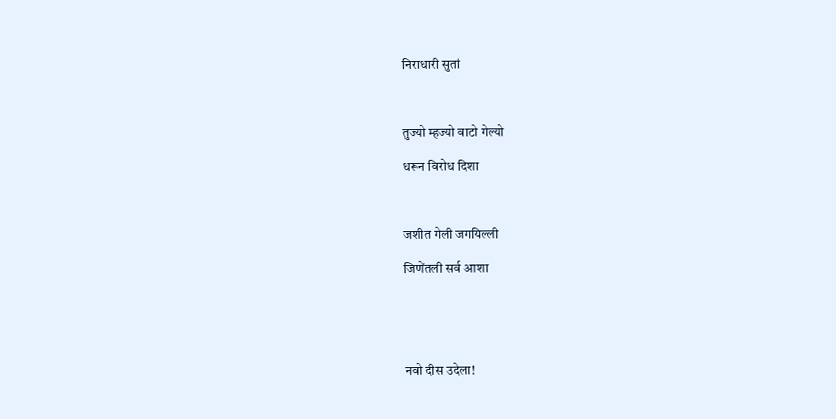निराधारी सुतां



तुज्यो म्हज्यो वाटो गेल्यो

धरून विरोध दिशा



जशीत गेली जगयिल्ली

जिणेंतली सर्व आशा





नवो दीस उदेला!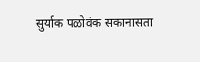सुर्याक पळोवंक सकानासता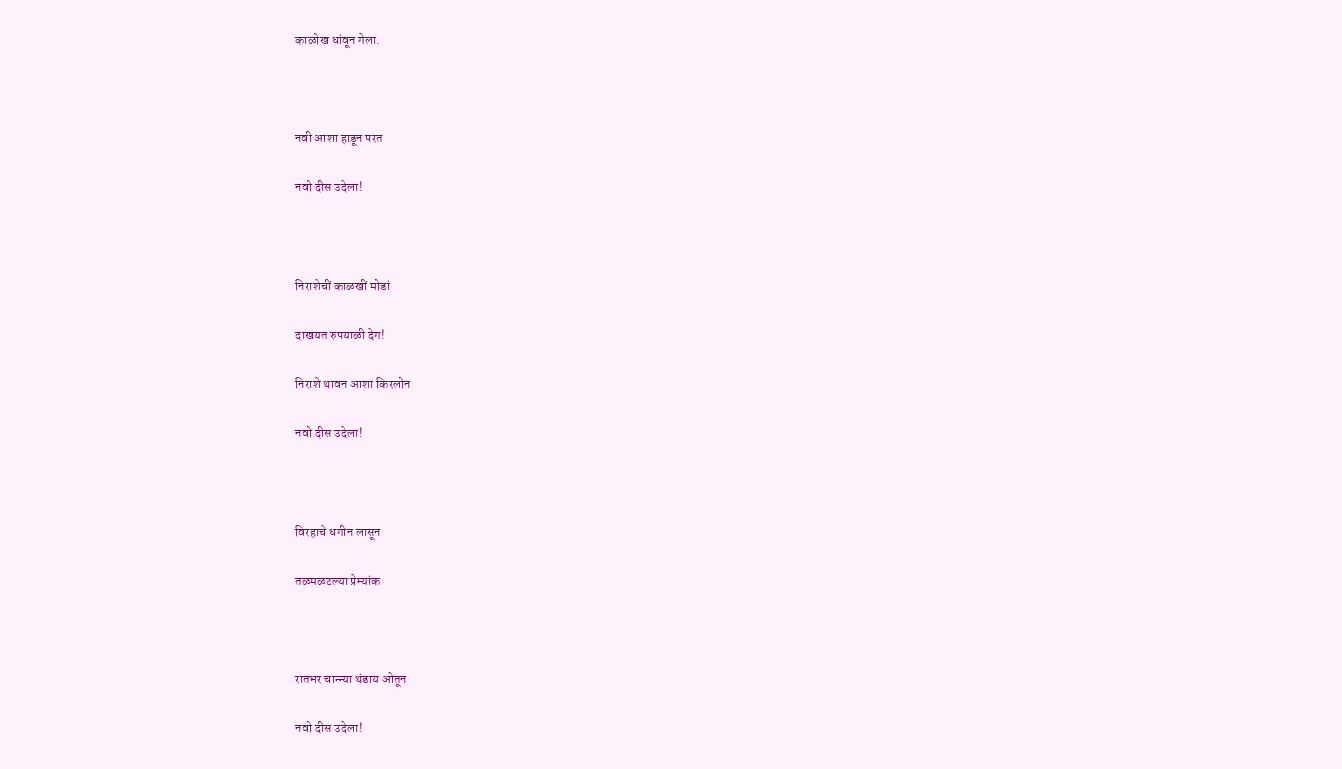काळोख धांवून गेला.



नवी आशा हाडून परत

नवो दीस उदेला!



निराशेचीं काळखीं मोडां

दाखयत रुपयाळी देग!

निराशे थावन आशा किरलोन

नवो दीस उदेला!



विरहाचे धगीन लासून

तळमळटल्या प्रेम्यांक



रातभर चान्न्या थंडाय ओतून

नवो दीस उदेला!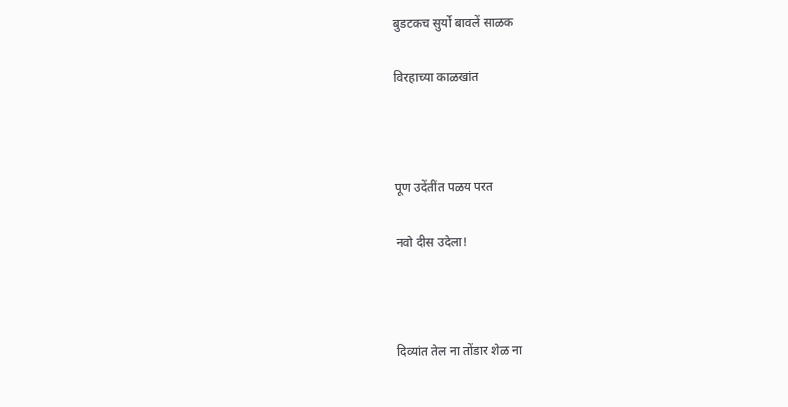बुडटकच सुर्यो बावलें साळक

विरहाच्या काळखांत



पूण उदेंतींत पळय परत

नवो दीस उदेला!



दिव्यांत तेल ना तोंडार शेळ ना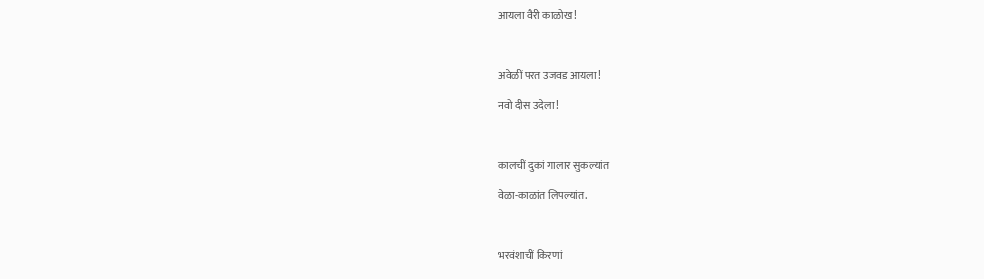आयला वैरी काळोख!



अवेळीं परत उजवड आयला!

नवो दीस उदेला!



कालचीं दुकां गालार सुकल्यांत

वेळा-काळांत लिपल्यांत.



भरवंशाचीं किरणां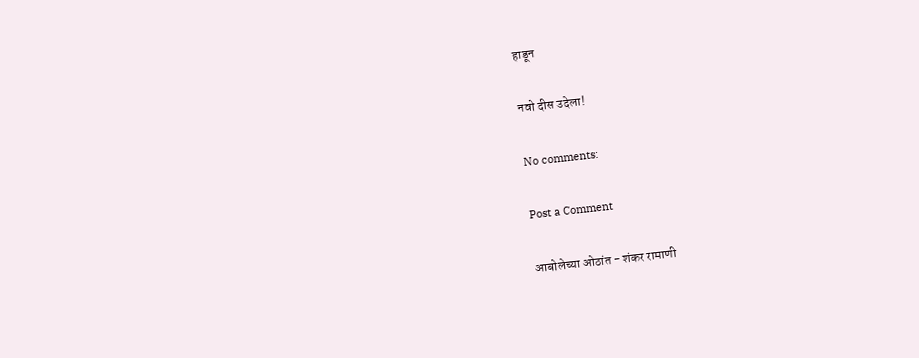हाडून

नवो दीस उदेला!

No comments:

Post a Comment

आबोलेच्या ओठांत - शंकर रामाणी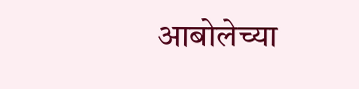आबोलेच्या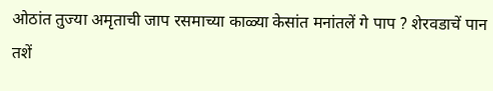ओठांत तुज्या अमृताची जाप रसमाच्या काळ्या केसांत मनांतलें गे पाप ? शेरवडाचें पान तशें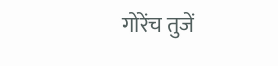गोरेंच तुजें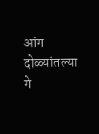आंग दोळ्यांतल्या गे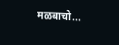मळबाचो...